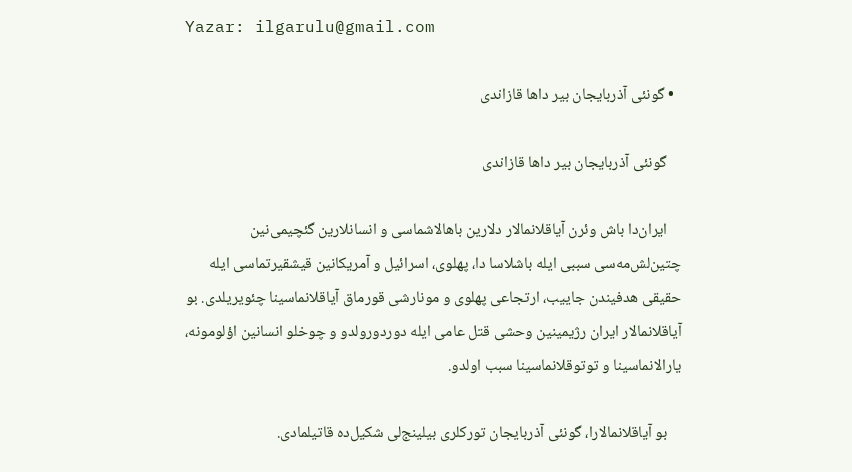Yazar: ilgarulu@gmail.com

  • گونئی آذربایجان بیر داها قازاندی

    گونئی آذربایجان بیر داها قازاندی

    ایران‌دا باش وئرن آیاقلانمالار دلارین باهالاشماسی و انسانلارین گئچیمی‌نین چتین‌لش‌مه‌سی سببی ایله باشلاسا دا، پهلوی، اسرائیل و آمریکانین قیشقیرتماسی ایله حقیقی هدفیندن جاییب، ارتجاعی پهلوی و مونارشی قورماق آیاقلانماسینا چئویریلدی. بو آیاقلانمالار ایران رژیمینین وحشی قتل عامی ایله دوردورولدو و چوخلو انسانین اؤلومونه، یارالانماسینا و توتوقلانماسینا سبب اولدو.

    بو آیاقلانمالارا، گونئی آذربایجان تورکلری بیلینج‌لی شکیل‌ده قاتیلمادی.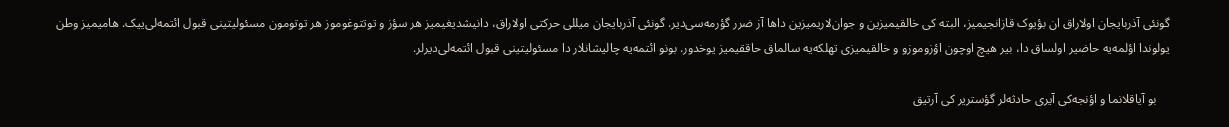گونئی آذربایجان اولاراق ان بؤیوک قازانجیمیز، البته کی خالقیمیزین و جوان‌لاریمیزین داها آز ضرر گؤرمه‌سی‌دیر. گونئی آذربایجان میللی حرکتی اولاراق، دانیشدیغیمیز هر سؤز و توتتوغوموز هر توتومون مسئولیتینی قبول ائتمه‌لی‌ییک. هامیمیز وطن یولوندا اؤلمه‌یه حاضیر اولساق دا، بیر هیچ اوچون اؤزوموزو و خالقیمیزی تهلکه‌یه سالماق حاققیمیز یوخدور. بونو ائتمه‌یه چالیشانلار دا مسئولیتینی قبول ائتمه‌لی‌دیرلر.

    بو آیاقلانما و اؤنجه‌کی آیری حادثه‌لر گؤستریر کی آرتیق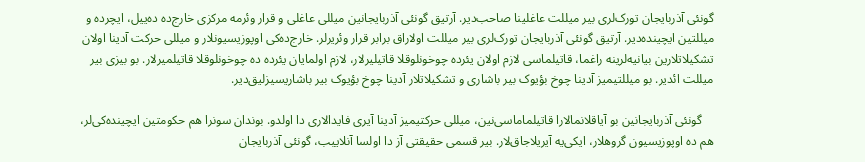گونئی آذربایجان تورک‌لری بیر میللت عاغلینا صاحب‌دیر. آرتیق گونئی آذربایجانین میللی عاغلی و قرار وئرمه مرکزی خارج‌ده ده‌ییل، ایچرده و میللتین ایچینده‌دیر. آرتیق گونئی آذربایجان تورک‌لری بیر میللت اولاراق برابر قرار وئریرلر. خارج‌ده‌کی اوپوزیسیونلار و میللی حرکت آدینا اولان تشکیلاتلارین بیانیه‌لرینه راغما، قاتیلماسی لازم اولان یئرده چوخونلوقلا قاتیلیرلار، لازم اولمایان یئرده ده چوخونلوقلا قاتیلمیرلار. بو بیزی بیر میللت ائدیر. بو میللتیمیز آدینا چوخ بؤیوک بیر باشاری و تشکیلاتلار آدینا چوخ بؤیوک بیر باشاریسیزلیق‌دیر.

    گونئی آذربایجانین بو آیاقلانمالارا قاتیلماماسی‌نین، میللی حرکتیمیز آدینا آیری فایدالاری دا اولدو. بوندان سونرا هم حکومتین ایچینده‌کی‌لر، هم ده اوپوزیسیون گروهلار، ایکی‌یه آیریلاجاق‌لار. بیر قسمی حقیقتی آز دا اولسا آنلاییب، گونئی آذربایجان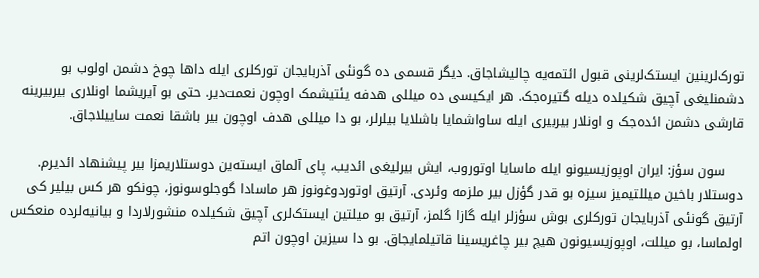تورک‌لرینین ایستک‌لرینی قبول ائتمه‌یه چالیشاجاق. دیگر قسمی ده گونئی آذربایجان تورکلری ایله داها چوخ دشمن اولوب بو دشمنلیغی آچیق شکیلده دیله گتیره‌جک. هر ایکیسی ده میللی هدفه یئتیشمک اوچون نعمت‌دیر. حتی بو آیریشما اونلاری بیربیرینه قارشی دشمن ائده‌جک و اونلار بیربیری ایله ساواشمایا باشلایا بیلرلر، بو دا میللی هدف اوچون بیر باشقا نعمت ساییلاجاق.

    سون سؤز: ایران اوپوزیسیونو ایله ماسایا اوتوروب، ایش بیرلیغی ائدیب، پای آلماق ایسته‌ین دوستلاریمزا بیر پیشنهاد ائدیرم. دوستلار باخین میللتیمیز سیزه بو قدر گؤزل بیر ملزمه‌ وئردی. آرتیق اوتوردوغونوز هر ماسادا گوجلوسونوز، چونکو هر کس بیلیر کی آرتیق گونئی آذربایجان تورکلری بوش سؤزلر ایله گازا گلمز، آرتیق بو میلتین ایستک‌لری آچیق شکیلده منشورلاردا و بیانیه‌لرده منعکس اولماسا، بو میللت، اوپوزیسیونون هیچ بیر چاغریسینا قاتیلمایجاق. بو دا سیزین اوچون اتم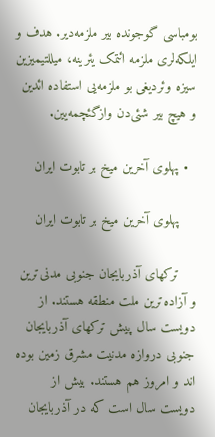بومباسی گوجونده بیر ملزمه‌دیر. هدف و ایلکه‌لری ملزمه ائتمک یئرینه، میللتیمیزین سیزه وئردیغی بو ملزمه‌یی استفاده ائدین و هیچ بیر شئی‌دن وازگئچمه‌یین.

  • پهلوی آخرین میخ بر تابوت ایران

    پهلوی آخرین میخ بر تابوت ایران

    ترکهای آذربایجان جنوبی مدنی‌ترین و آزاده‌ترین ملت منطقه هستند. از دویست سال پیش ترکهای آذربایجان جنوبی دروازه مدنیت مشرق زمین بوده اند و امروز هم هستند. بیش از دویست سال است که در آذربایجان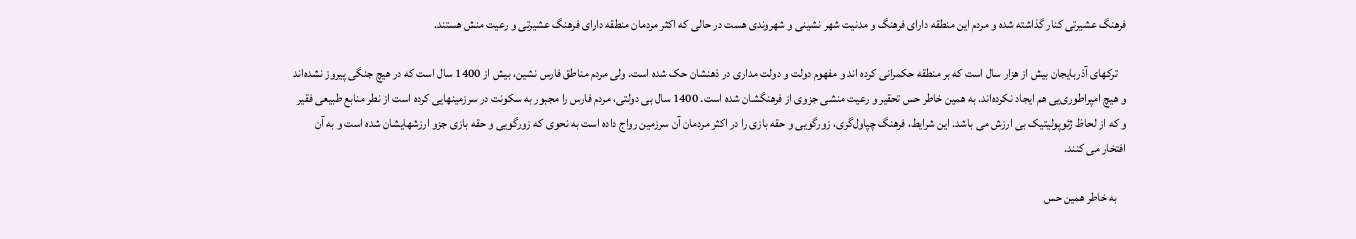فرهنگ عشیرتی کنار گذاشته شده و مردم این منطقه دارای فرهنگ و مدنیت شهر نشینی و شهروندی هست در حالی که اکثر مردمان منطقه دارای فرهنگ عشیرتی و رعیت منش هستند.

    ترکهای آذربایجان بیش از هزار سال است که بر منطقه حکمرانی کرده اند و مفهوم دولت و دولت مداری در ذهنشان حک شده است. ولی مردم مناطق فارس نشین، بیش از 1400 سال است که در هیچ جنگی پیروز نشده‌اند و هیچ امپراطوری‌یی هم ایجاد نکرده‌اند. به همین خاطر حس تحقیر و رعیت منشی جزوی از فرهنگشان شده است. 1400 سال بی دولتی، مردم فارس را مجبور به سکونت در سرزمینهایی کرده است از نطر منابع طبیعی فقیر و که از لحاظ ژئوپولیتیک بی ارزش می باشد. این شرایط، فرهنگ چپاول‌گری، زورگویی و حقه بازی را در اکثر مردمان آن سرزمین رواج داده است به نحوی که زورگویی و حقه بازی جزو ارزشهایشان شده است و به آن افتخار می کنند.

    به خاطر همین حس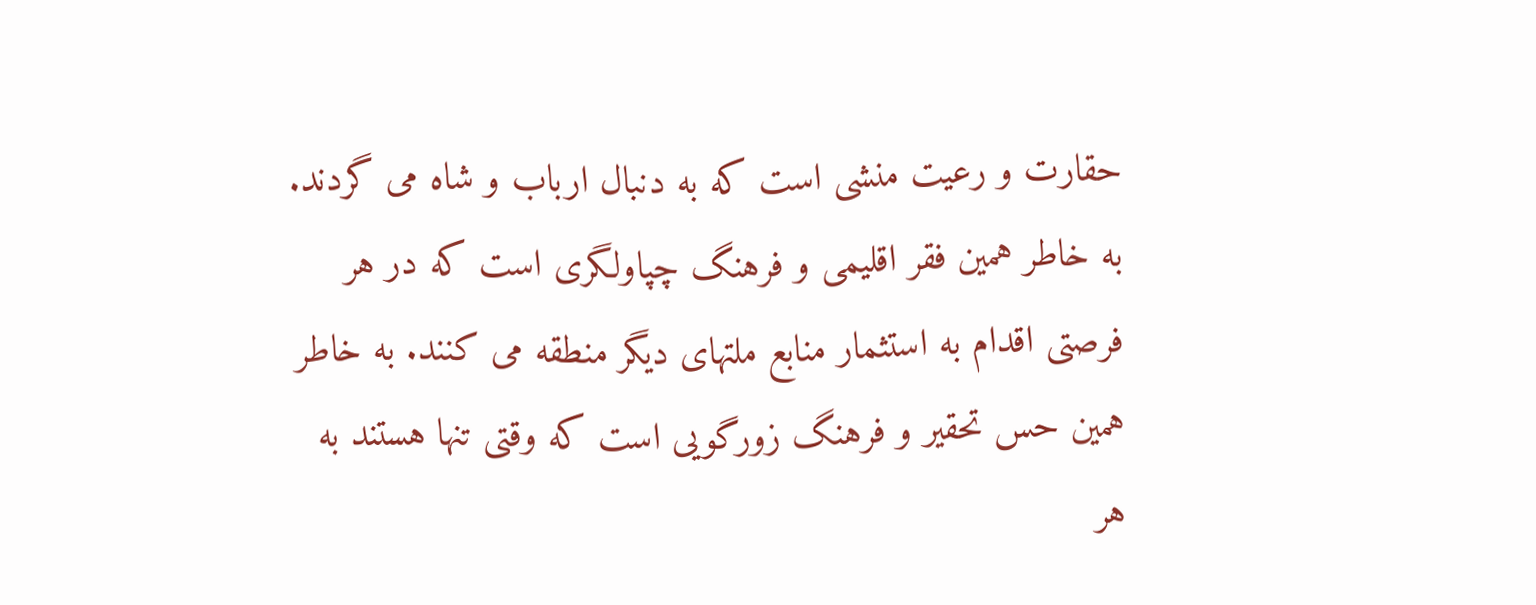حقارت و رعیت منشی است که به دنبال ارباب و شاه می گردند. به خاطر همین فقر اقلیمی و فرهنگ چپاولگری است که در هر فرصتی اقدام به استثمار منابع ملتهای دیگر منطقه می کنند. به خاطر همین حس تحقیر و فرهنگ زورگویی است که وقتی تنها هستند به هر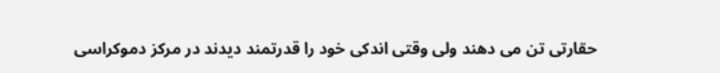حقارتی تن می دهند ولی وقتی اندکی خود را قدرتمند دیدند در مرکز دموکراسی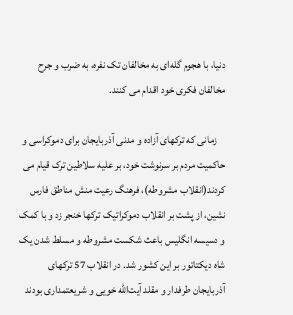دنیا، با هجوم گله‌ای به مخالفان تک نفره، به ضرب و جرح مخالفان فکری خود اقدام می کنند.

    زمانی که ترکهای آزاده و مدنی آذربایجان برای دموکراسی و حاکمیت مردم بر سرنوشت خود، بر علیه سلاطین ترک قیام می کردند(انقلاب مشروطه)، فرهنگ رعیت منش مناطق فارس نشین، از پشت بر انقلاب دموکراتیک ترکها خنجر زد و با کمک و دسیسه انگلیس باعث شکست مشروطه و مسلط شدن یک شاه دیکتاتور بر این کشور شد. در انقلاب 57 ترکهای آذربایجان طرفدار و مقلد آیت‌الله خویی و شریعتمداری بودند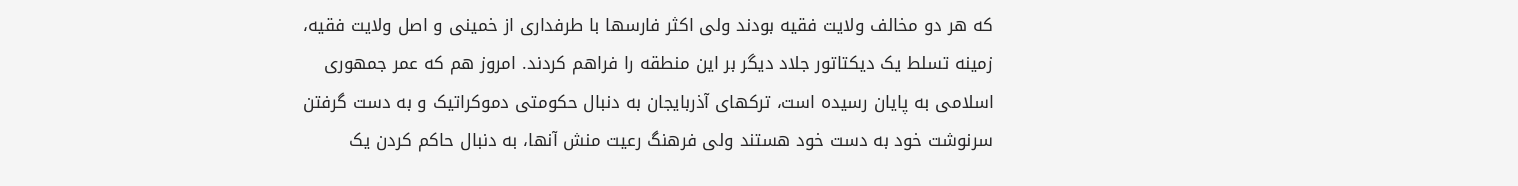که هر دو مخالف ولایت فقیه بودند ولی اکثر فارسها با طرفداری از خمینی و اصل ولایت فقیه، زمینه تسلط یک دیکتاتور جلاد دیگر بر این منطقه را فراهم کردند. امروز هم که عمر جمهوری اسلامی به پایان رسیده است، ترکهای آذربایجان به دنبال حکومتی دموکراتیک و به دست گرفتن سرنوشت خود به دست خود هستند ولی فرهنگ رعیت منش آنها، به دنبال حاکم کردن یک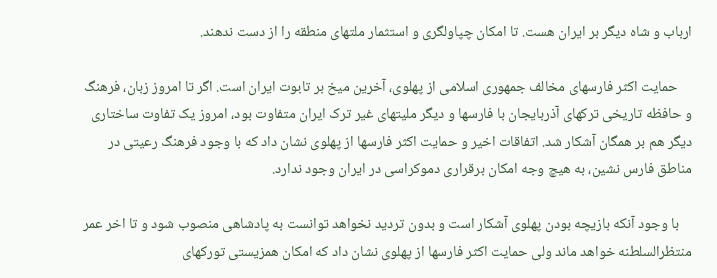ارباب و شاه دیگر بر ایران هست. تا امکان چپاولگری و استثمار ملتهای منطقه را از دست ندهند.

    حمایت اکثر فارسهای مخالف جمهوری اسلامی از پهلوی، آخرین میخ بر تابوت ایران است. اگر تا امروز زبان، فرهنگ و حافظه تاریخی ترکهای آذربایجان با فارسها و دیگر ملیتهای غیر ترک ایران متفاوت بود، امروز یک تفاوت ساختاری دیگر هم بر همگان آشکار شد. اتفاقات اخیر و حمایت اکثر فارسها از پهلوی نشان داد که با وجود فرهنگ رعیتی در مناطق فارس نشین، به هیچ وجه امکان برقراری دموکراسی در ایران وجود ندارد.

    با وجود آنکه بازیچه بودن پهلوی آشکار است و بدون تردید نخواهد توانست به پادشاهی منصوب شود و تا اخر عمر منتظرالسلطنه خواهد ماند ولی حمایت اکثر فارسها از پهلوی نشان داد که امکان همزیستی تورکهای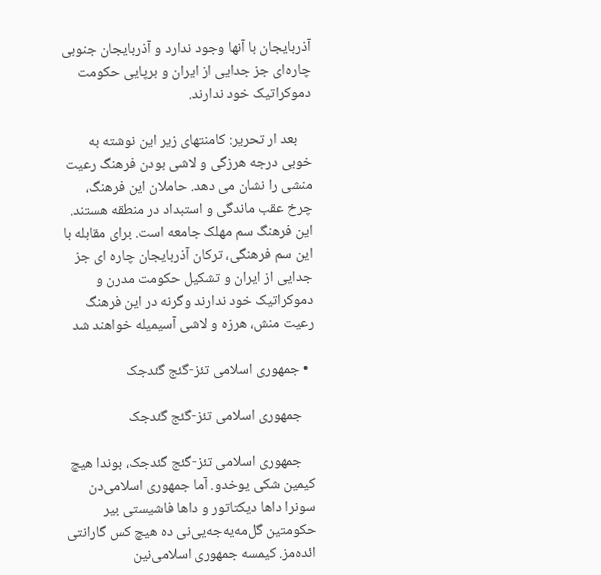آذربایجان با آنها وجود ندارد و آذربایجان جنوبی چاره‌ای جز جدایی از ایران و برپایی حکومت دموکراتیک خود ندارند.

    بعد ار تحریر: کامنتهای زیر این نوشته به خوبی درجه هرزگی و لاشی بودن فرهنگ رعیت منشی را نشان می دهد. حاملان این فرهنگ، چرخ عقب ماندگی و استبداد در منطقه هستند. این فرهنگ سم مهلک جامعه است. برای مقابله با این سم فرهنگی، ترکان آذربایجان چاره ای جز جدایی از ایران و تشکیل حکومت مدرن و دموکراتیک خود ندارند وگرنه در این فرهنگ رعیت منش، هرزه و لاشی آسیمیله خواهند شد

  • جمهوری اسلامی تئز-گئج گئدجک

    جمهوری اسلامی تئز-گئج گئدجک

    جمهوری اسلامی تئز-گئج گئدجک، بوندا هیچ کیمین شکی یوخدو. آما جمهوری اسلامی‌دن سونرا داها دیکتاتور و داها فاشیستی بیر حکومتین گل‌مه‌یه‌جه‌یی‌نی ده هیچ کس گارانتی ائده‌مز. کیمسه جمهوری اسلامی‌نین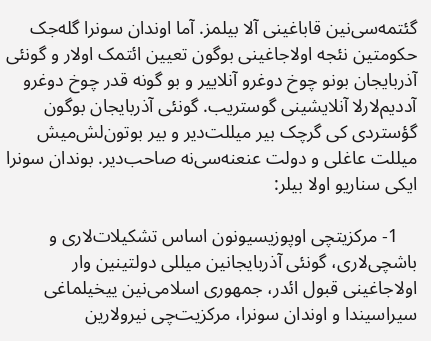گئتمه‌سی‌نین قاباغینی آلا بیلمز. آما اوندان سونرا گله‌جک حکومتین نئجه اولاجاغینی بوگون تعیین ائتمک اولار و گونئی آذربایجان بونو چوخ دوغرو آنلاییر و بو گونه قدر چوخ دوغرو آددیم‌لارلا آنلایشینی گوستریب. گونئی آذربایجان بوگون گؤستردی کی گرچک بیر میللت‌دیر و بیر بوتون‌لش‌میش میللت عاغلی و دولت عنعنه‌سی‌نه صاحب‌دیر. بوندان سونرا ایکی سناریو اولا بیلر:

    1- مرکزیتچی اوپوزیسیونون اساس تشکیلات‌لاری و باشچی‌لاری، گونئی آذربایجانین میللی دولتینین وار اولاجاغینی قبول ائدر، جمهوری اسلامی‌نین ییخیلماغی سیراسیندا و اوندان سونرا، مرکزیت‌چی نیرولارین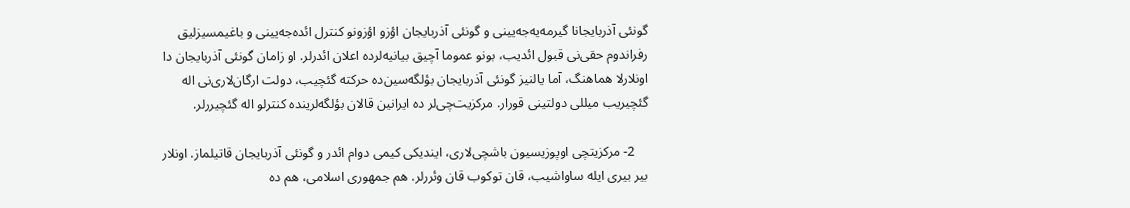گونئی آذربایجانا گیرمه‌یه‌جه‌یینی و گونئی آذربایجان اؤزو اؤزونو کنترل ائده‌جه‌یینی و باغیمسیزلیق رفراندوم حقی‌نی قبول ائدیب، بونو عموما آچیق بیانیه‌لرده اعلان ائدرلر. او زامان گونئی آذربایجان دا اونلارلا هماهنگ، آما یالنیز گونئی آذربایجان بؤلگه‌سین‌ده حرکته گئچیب، دولت ارگان‌لاری‌نی اله گئچیریب میللی دولتینی قورار. مرکزیت‌چی‌لر ده ایرانین قالان بؤلگه‌لرینده کنترلو اله گئچیررلر.

    2- مرکزیتچی اوپوزیسیون باشچی‌لاری، ایندیکی کیمی دوام ائدر و گونئی آذربایجان قاتیلماز. اونلار بیر بیری ایله ساواشیب، قان توکوب قان وئررلر. هم جمهوری اسلامی، هم ده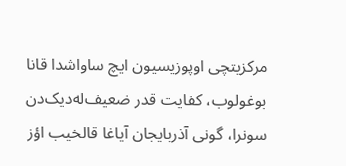مرکزیتچی اوپوزیسیون ایچ ساواشدا قانا بوغولوب، کفایت قدر ضعیف‌له‌دیک‌دن سونرا، گونی آذربایجان آیاغا قالخیب اؤز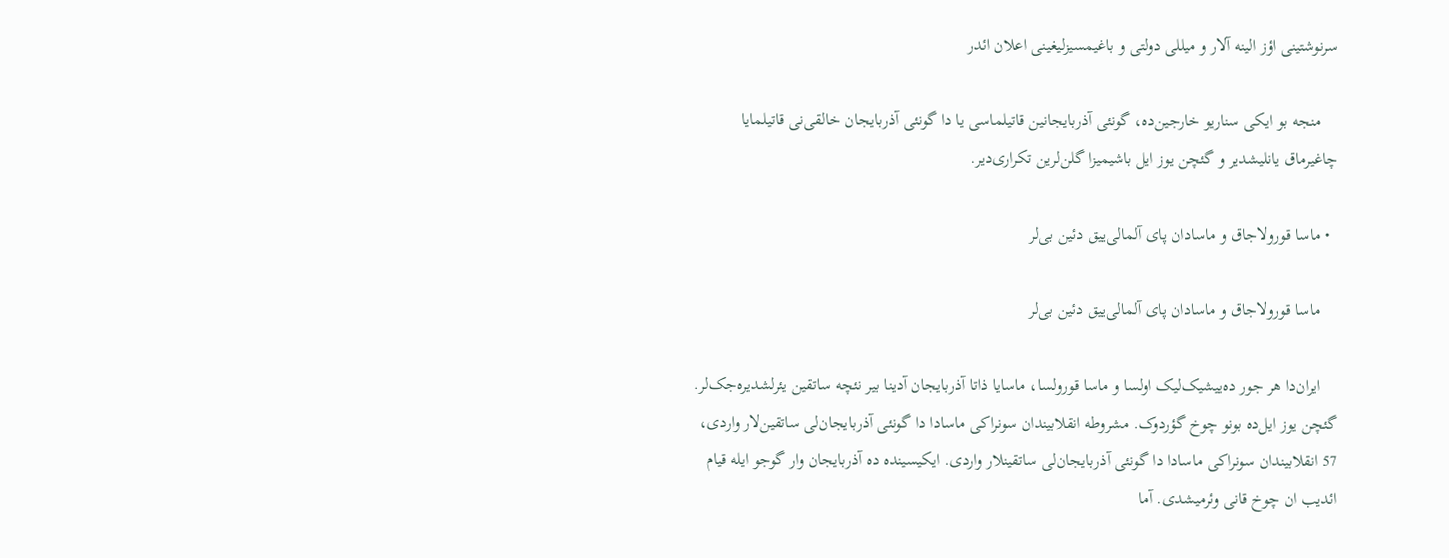سرنوشتینی اؤز الینه آلار و میللی دولتی و باغیمسیزلیغینی اعلان ائدر

    منجه بو ایکی سناریو خارجین‌ده، گونئی آذربایجانین قاتیلماسی یا دا گونئی آذربایجان خالقی‌نی قاتیلمایا چاغیرماق یانلیشدیر و گئچن یوز ایل باشیمیزا گلن‌لرین تکراری‌دیر.

  • ماسا قورولاجاق و ماسادان پای آلمالی‌ییق دئین بی‌لر

    ماسا قورولاجاق و ماسادان پای آلمالی‌ییق دئین بی‌لر

    ایران‌دا هر جور ده‌ییشیک‌لیک اولسا و ماسا قورولسا، ماسایا ذاتا آذربایجان آدینا بیر نئچه ساتقین یئرلش‍دیره‌جک‌لر. گئچن یوز ایل‌ده بونو چوخ گؤردوک. مشروطه انقلابیندان سونراکی ماسادا دا گونئی آذربایجان‌لی ساتقین‌لار واردی، 57 انقلابیندان سونراکی ماسادا دا گونئی آذربایجان‌لی ساتقینلار واردی. ایکیسینده ده آذربایجان وار گوجو ایله قیام ائدیب ان چوخ قانی وئرمیشدی. آما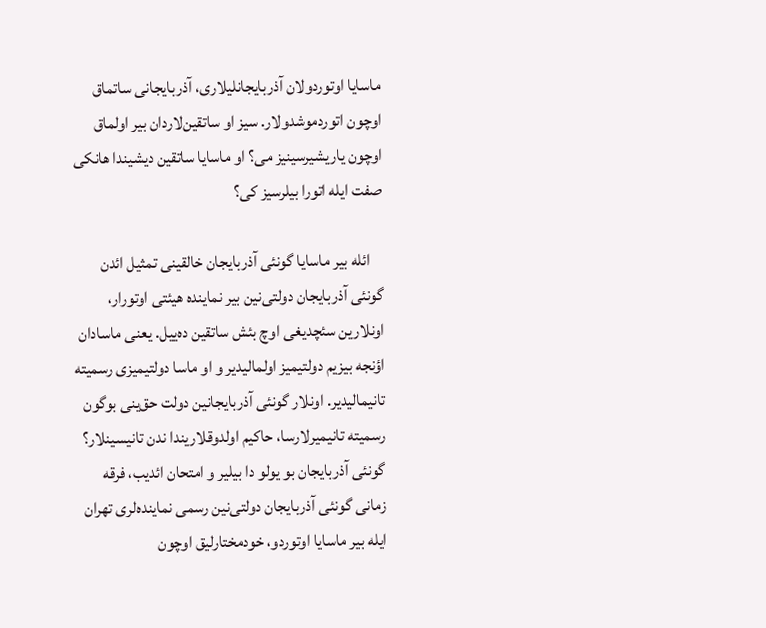ماسایا اوتوردولان آذربایجانلیلاری، آذربایجانی ساتماق اوچون اتوردموشدولار. سیز او ساتقین‌لاردان بیر اولماق اوچون یاریشیرسینیز می؟ او ماسایا ساتقین دیشیندا هانکی صفت ایله اتورا بیلرسیز کی؟

    ائله بیر ماسایا گونئی آذربایجان خالقینی تمثیل ائدن گونئی آذربایجان دولتی‌نین بیر نماینده هیئتی اوتورار، اونلارین سئچدیغی اوچ بئش ساتقین ده‌ییل. یعنی ماسادان اؤنجه بیزیم دولتیمیز اولمالیدیر و او ماسا دولتیمیزی رسمیته تانیمالیدیر. اونلار گونئی آذربایجانین دولت حق‌ینی بوگون رسمیته تانیمیرلارسا، حاکیم اولدوقلاریندا ندن تانیسینلار؟ گونئی آذربایجان بو یولو دا بیلیر و امتحان ائدیب، فرقه زمانی گونئی آذربایجان دولتی‌نین رسمی نماینده‌لری تهران ایله بیر ماسایا اوتوردو، خودمختارلیق اوچون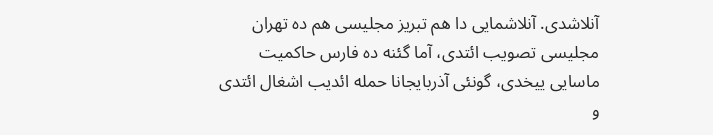آنلاشدی. آنلاشمایی دا هم تبریز مجلیسی هم ده تهران مجلیسی تصویب ائتدی، آما گئنه ده فارس حاکمیت ماسایی ییخدی، گونئی آذربایجانا حمله ائدیب اشغال ائتدی و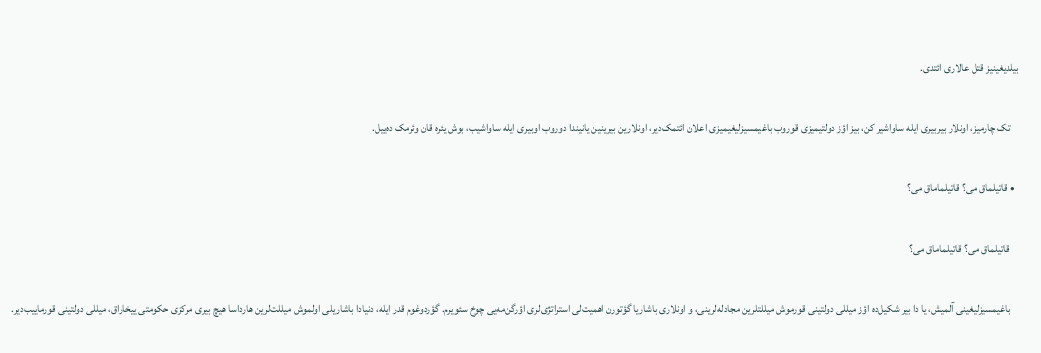بیلدیغینیز قتل عا‌لاری ائتدی.

    تک چارمیز، اونلار بیربیری ایله ساواشیر کن، بیز اؤز دولتیمیزی قوروب باغیمسیزلیغیمیزی اعلان ائتمک‌دیر، اونلارین بیرینین یانیندا دوروب اوبیری ایله ساواشیب، بوش یئره قان وئرمک ده‌ییل.

  • قاتیلماق می؟ قاتیلماماق می؟

    قاتیلماق می؟ قاتیلماماق می؟

    باغیمسیزلیغینی آلمیش، یا دا بیر شکیل‌ده اؤز میللی دولتینی قورموش میللتلرین مجادله‌لرینی، و اونلاری باشاریا گؤتورن اهمیت‌لی استراتژی‌لری اؤرگن‌مه‌یی چوخ سئویرم. گؤردوغوم قدر ایله، دنیادا باشاریلی اولموش میللت‌لرین هارداسا هیچ بیری مرکزی حکومتی ییخاراق، میللی دولتینی قورماییب‌دیر.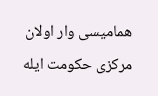همامیسی وار اولان مرکزی حکومت ایله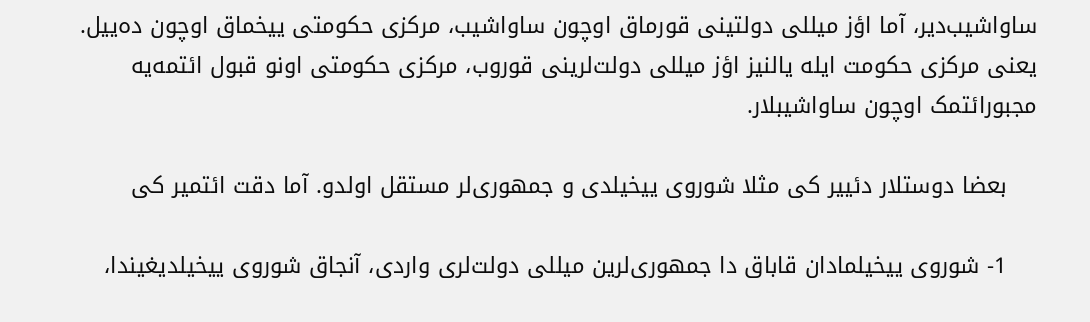ساواشیب‌دیر، آما اؤز میللی دولتینی قورماق اوچون ساواشیب، مرکزی حکومتی ییخماق اوچون ده‌ییل. یعنی مرکزی حکومت ایله یالنیز اؤز میللی دولت‌لرینی قوروب، مرکزی حکومتی اونو قبول ائتمه‌یه مجبورائتمک اوچون ساواشیبلار.

    بعضا دوستلار دئییر کی مثلا شوروی ییخیلدی و جمهوری‌لر مستقل اولدو. آما دقت ائتمیر کی

    1- شوروی ییخیلمادان قاباق دا جمهوری‌لرین میللی دولت‌لری واردی، آنجاق شوروی ییخیلدیغیندا،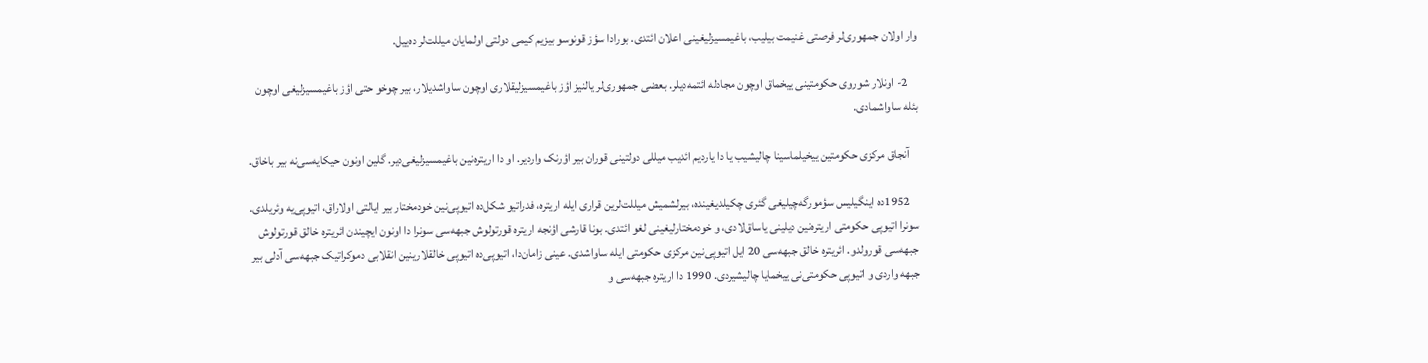وار اولان جمهوری‌لر فرصتی غنیمت بیلیب، باغیمسیزلیغینی اعلان ائتدی. بورادا سؤز قونوسو بیزیم کیمی دولتی اولمایان میللت‌لر ده‌ییل.

    2- اونلار شوروی حکومتینی ییخماق اوچون مجادله ائتمه‌دیلر. بعضی جمهوری‌لر یالنیز اؤز باغیمسیزلیقلاری اوچون ساواشدیلار، بیر چوخو حتی اؤز باغیمسیزلیغی اوچون بئله ساواشمادی.

    آنجاق مرکزی حکومتین ییخیلماسینا چالیشیب یا دا یاردیم ائدیب میللی دولتینی قوران بیر اؤرنک واردیر. او دا اریتره‌نین باغیمسیزلیغی‌دیر. گلین اونون حیکایه‌سی‌نه بیر باخاق.

    1952ده اینگیلیس سؤمورگه‌چیلیغی گئری چکیلدیغینده، بیرلشمیش میللت‌لرین قراری ایله اریتره، فدراتیو شکل‌ده اتیوپی‌نین خودمختار بیر ایالتی اولاراق، اتیوپی‌یه وئریلدی. سونرا اتیوپی حکومتی اریتره‌نین دیلینی یاساق‌لادی، و خودمختارلیغینی لغو ائتدی. بونا قارشی اؤنجه اریتره قورتولوش جبهه‌‌سی سونرا دا اونون ایچیندن ائریتره خالق قورتولوش جبهه‌سی قورولدو. ائریتره خالق جبهه‌سی 20 ایل اتیوپی‌نین مرکزی حکومتی ایله ساواشدی. عینی زامان‌دا، اتیوپی‌ده اتیوپی خالقلارینین انقلابی دموکراتیک جبهه‌سی آدلی بیر جبهه واردی و اتیوپی حکومتی‌نی ییخمایا چالیشیردی. 1990 دا اریتره جبهه‌سی و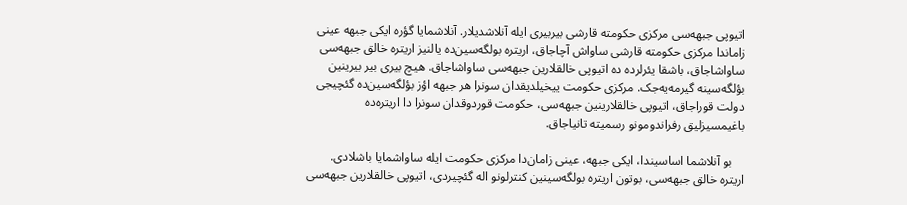اتیوپی جبهه‌سی مرکزی حکومته قارشی بیربیری ایله آنلاشدیلار. آنلاشمایا گؤره ایکی جبهه عینی زاماندا مرکزی حکومته قارشی ساواش آچاجاق، اریتره بولگه‌سین‌ده یالنیز اریتره خالق جبهه‌سی ساواشاجاق، باشقا یئرلرده ده اتیوپی خالقلارین جبهه‌سی ساواشاجاق. هیچ بیری بیر بیرینین بؤلگه‌سینه گیرمه‌یه‌جک. مرکزی حکومت ییخیلدیقدان سونرا هر جبهه اؤز بؤلگه‌سین‌ده گئچیجی دولت قوراجاق، اتیوپی خالقلارینین جبهه‌سی، حکومت قوردوقدان سونرا دا اریتره‌ده باغیمسیزلیق رفراندومونو رسمیته تانیاجاق.

    بو آنلاشما اساسیندا، ایکی جبهه، عینی زامان‌دا مرکزی حکومت ایله ساواشمایا باشلادی. اریتره خالق جبهه‌سی، بوتون اریتره‌ بولگه‌سینین کنترلونو اله گئچیردی، اتیوپی خالقلارین جبهه‌سی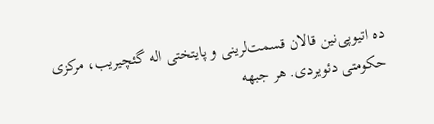ده اتیوپی‌نین قالان قسمت‌لرینی و پایتختی اله گئچیریب، مرکزی حکومتی دئویردی. هر جبهه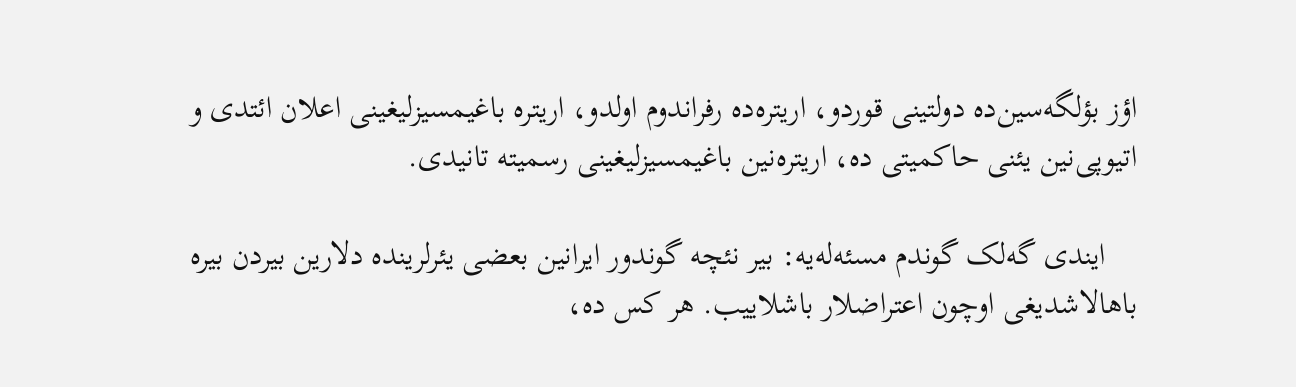اؤز بؤلگه‌سین‌ده دولتینی قوردو، اریتره‌ده رفراندوم اولدو، اریتره باغیمسیزلیغینی اعلان ائتدی و اتیوپی‌نین یئنی حاکمیتی ده، اریتره‌نین باغیمسیزلیغینی رسمیته تانیدی.

    ایندی گه‌لک گوندم مسئه‌له‌یه: بیر نئچه گوندور ایرانین بعضی یئرلرینده دلارین بیردن بیره باهالاشدیغی اوچون اعتراضلار باشلاییب. هر کس ده،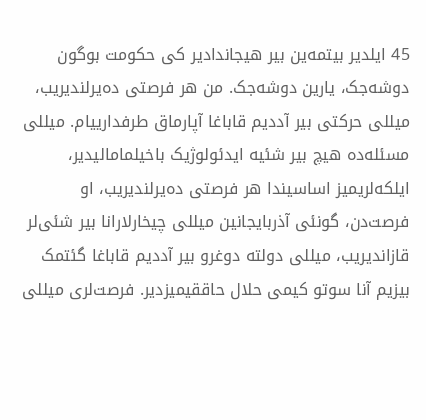45 ایلدیر بیتمه‌ین بیر هیجاندادیر کی حکومت بوگون دوشه‌جک، یارین دوشه‌جک. من هر فرصتی ده‌یرلندیریب، میللی حرکتی بیر آددیم قاباغا آپارماق طرفدارییام. میللی مسئله‌ده هیچ بیر شئیه ایدئولوژیک باخیلمامالیدیر، ایلکه‌لریمیز اساسیندا هر فرصتی ده‌یرلندیریب، او فرصت‌دن، گونئی آذربایجانین میللی چیخارلارانا بیر شئی‌لر قازاندیریب، میللی دولته دوغرو بیر آددیم قاباغا گئتمک بیزیم آنا سوتو کیمی حلال حاققیمیزدیر. فرصت‌لری میللی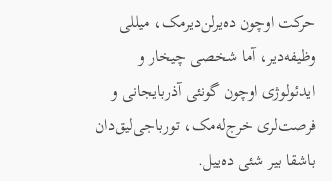حرکت اوچون ده‌یرلن‌دیرمک، میللی وظیفه‌دیر، آما شخصی چیخار و ایدئولوژی اوچون گونئی آذربایجانی و فرصت‌لری خرج‌له‌مک، تورباجی‌لیق‌دان باشقا بیر شئی ده‌ییل.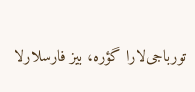تورباجی‌لارا گؤره، بیز فارسلارلا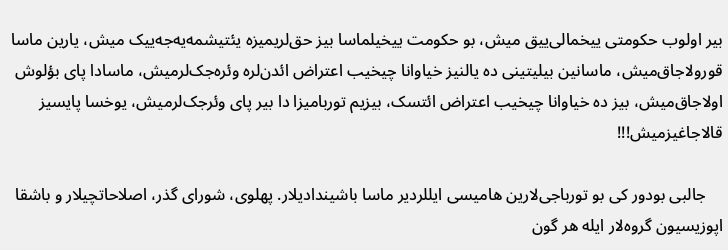بیر اولوب حکومتی ییخمالی‌ییق میش، بو حکومت ییخیلماسا بیز حق‌لریمیزه یئتیشمه‌یه‌جه‌ییک میش، یارین ماسا قورولاجاق‌میش، ماسانین بیلیتینی ده یالنیز خیاوانا چیخیب اعتراض ائدن‌لره وئره‌جک‌لرمیش، ماسادا پای بؤلوش اولاجاق‌میش، بیز ده خیاوانا چیخیب اعتراض ائتسک، بیزیم توربامیزا دا بیر پای وئرجک‌لرمیش، یوخسا پایسیز قالاجاغیزمیش!!!

    جالبی بودور کی بو تورباجی‌لارین هامیسی ایللردیر ماسا باشیندادیلار. پهلوی، شورای گذر، اصلاحاتچیلار و باشقا اپوزیسیون گروه‌لار ایله هر گون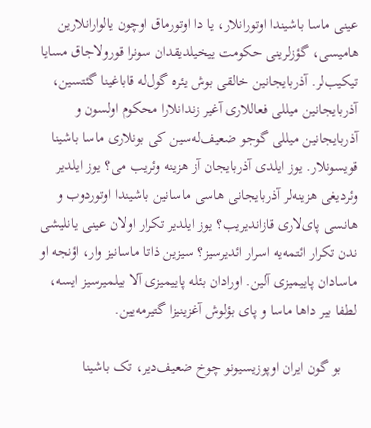عینی ماسا باشیندا اوتورانلار، یا دا اوتورماق اوچون یالوارانلارین هامیسی، گؤزلرینی حکومت ییخیلدیقدان سونرا قورولاجاق مسایا تیکیب‌لر. آذربایجانین خالقی بوش یئره گول‌له قاباغینا گئتسین، آذربایجانین میللی فعاللاری آغیر زندانلارا محکوم اولسون و آذربایجانین میللی گوجو ضعیف‌له‌سین کی بونلاری ماسا باشینا قویسونلار. یوز ایلدی آذربایجان آز هزینه وئریب‌ می؟ یوز ایلدیر وئردیغی هزینه‌لر آذربایجانی هاسی ماسانین باشیندا اوتوردوب و هانسی پای‌لاری قازاندیریب؟ یوز ایلدیر تکرار اولان عینی یانلیشی ندن تکرار ائتمه‌یه اسرار ائدیرسیز؟ سیزین ذاتا ماسانیز وار، اؤنجه او ماسادان پاییمیزی آلین. اورادان بئله پاییمیزی آلا بیلمیرسیز ایسه، لطفا بیر داها ماسا و پای بؤلوش آغزینیزا گتیرمه‌یین.

    بو گون ایران اوپوزیسیونو چوخ ضعیف‌دیر، تک باشینا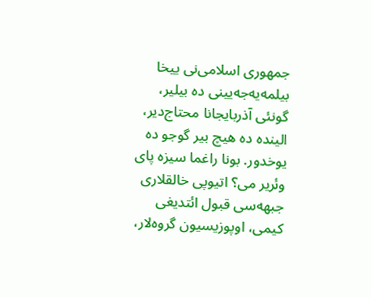جمهوری اسلامی‌نی ییخا بیلمه‌یه‌جه‌یینی ده بیلیر، گونئی آذربایجانا محتاج‌دیر، الینده ده هیچ بیر گوجو ده یوخدور. بونا راغما سیزه پای وئریر می؟ اتیوپی خالقلاری جبهه‌سی قبول ائتدیغی کیمی، اوپوزیسیون گروه‌لار،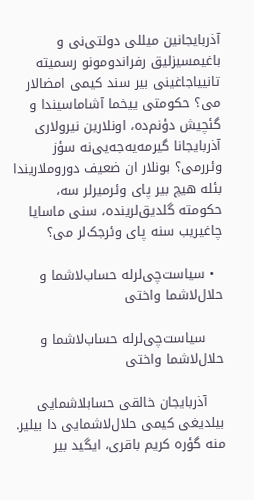آذربایجانین میللی دولتی‌نی و باغیمسیزلیق رفراندومونو رسمیته تانییاجاغینی بیر سند کیمی امضالار می؟ حکومتی ییخما آشاماسیندا و گئچیش دؤنم‌ده، اونلارین نیرولاری آذربایجانا گیرمه‌یه‌جه‌یی‌نه سؤز وئررمی؟ بونلار ان ضعیف دوروملاریندا بئله هیچ بیر پای وئرمیرلر سه، حکومته گلدیق‌لرینده، سنی ماسایا چاغیریب سنه پای وئرجک‌لر می؟

  • سیاست‌چی‌لرله حساب‌لاشما و حلال‌لاشما واختی

    سیاست‌چی‌لرله حساب‌لاشما و حلال‌لاشما واختی

    آذربایجان خالقی حسابلاشمایی بیلدیغی کیمی حلال‌لاشمایی دا بیلیر. منه گؤره کریم باقری، ایگید بیر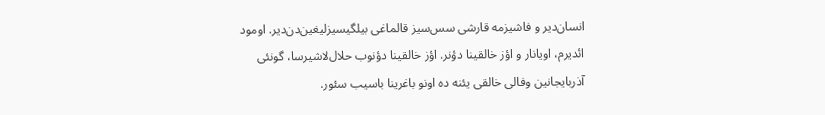انسان‌دیر و فاشیزمه قارشی سس‌سیز قالماغی بیلگیسیزلیغین‌دن‌دیر. اومود ائدیرم، اویانار و اؤز خالقینا دؤنر. اؤز خالقینا دؤنوب حلال‌لاشیرسا، گونئی آذربایجانین وفالی خالقی یئنه ده اونو باغرینا باسیب سئور.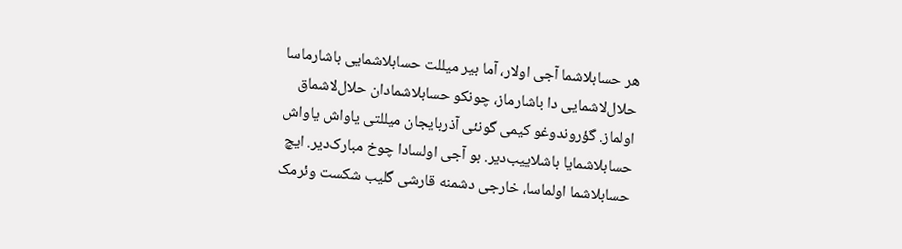هر حسابلاشما آجی اولار، آما بیر میللت حسابلاشمایی باشارماسا حلال‌لاشمایی دا باشارماز، چونکو حسابلاشمادان حلال‌لاشماق اولماز. گؤروندوغو کیمی گونئی آذربایجان میللتی یاواش یاواش حسابلاشمایا باشلاییب‌دیر. بو آجی اولسادا چوخ مبارک‌دیر. ایچ حسابلاشما اولماسا، خارجی دشمنه قارشی گلیب شکست وئرمک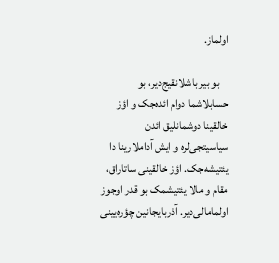اولماز.

    بو بیر باشلانقیج‌دیر، بو حسابلاشما دوام ائده‌جک و اؤز خالقینا دوشمانلیق ائدن سیاسیتجی‌لره و ایش آداملارینا دا یئتیشه‌جک. اؤز خالقینی ساتاراق، مقام و مالا یئتیشمک بو قدر اوجوز اولمامالی‌دیر. آذربایجانین چؤره‌یینی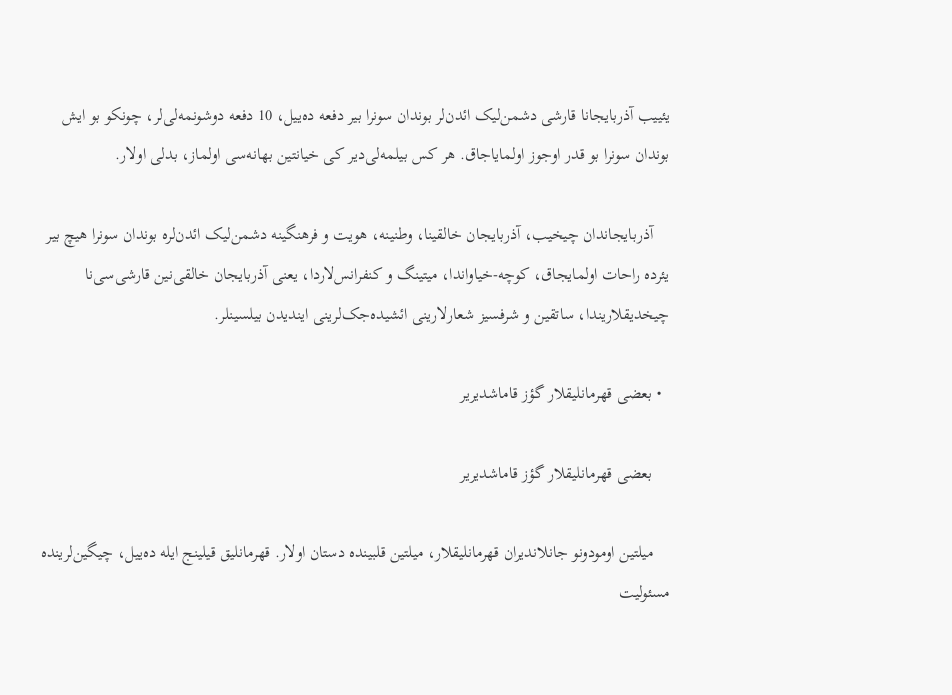یئییب آذربایجانا قارشی دشمن‌لیک ائدن‌لر بوندان سونرا بیر دفعه ده‌ییل، 10 دفعه دوشونمه‌لی‌لر، چونکو بو ایش بوندان سونرا بو قدر اوجوز اولمایاجاق. هر کس بیلمه‌لی‌دیر کی خیانتین بهانه‌سی اولماز، بدلی اولار.

    آذربایجاندان چیخیب، آذربایجان خالقینا، وطنینه، هویت و فرهنگینه دشمن‌لیک ائدن‌لره بوندان سونرا هیچ بیر یئرده راحات اولمایجاق، کوچه-خیاواندا، میتینگ و کنفرانس‌لاردا، یعنی آذربایجان خالقی‌نین قارشی‌سی‌نا چیخدیقلاریندا، ساتقین و شرفسیز شعارلارینی ائشیده‌جک‌لرینی ایندیدن بیلسینلر.

  • بعضی قهرمانلیقلار گؤز قاماشدیریر

    بعضی قهرمانلیقلار گؤز قاماشدیریر

    میلتین اومودونو جانلاندیران قهرمانلیقلار، میلتین قلبینده دستان اولار. قهرمانلیق قیلینج ایله ده‌ییل، چیگین‌لرینده مسئولیت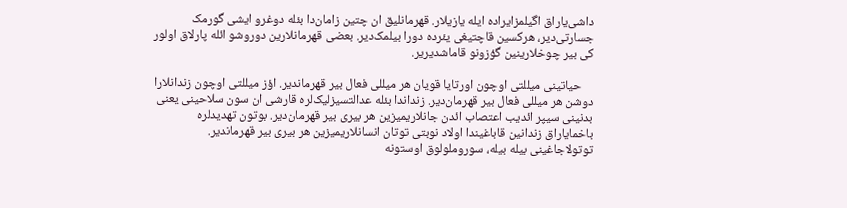داشی‌یاراق اگیلمزایراده ایله یازیلار. قهرمانلیق ان چتین زامان‌دا بئله دوغرو ایشی گورمک جسارتی‌دیر، هرکسین قاچتیغی یئرده دورا بیلمک‌دیر. بعضی قهرمانلارین دوروشو ائله پارلاق‌ اولور کی بیر چوخلارینین گؤزونو قاماشدیریر.

    حیاتینی میللتی اوچون اورتایا قویان هر میللی فعال بیر قهرماندیر. اؤز میللتی اوچون زندانلارا دوشن هر میللی فعال بیر قهرمان‌دیر. زنداندا بئله عدالتسیزلیک‌لره قارشی ان سون سلاحینی یعنی بدنینی سیپر ائدیب اعتصاب ائدن جانلاریمیزین هر بیری بیر قهرمان‌دیر. بوتون تهدیدلره باخمایاراق زندانین قاباغیندا اولاد نوبتی توتان انسانلاریمیزین هر بیری بیر قهرماندیر. توتولاجاغینی بیله بیله، سوروملولوق اوستونه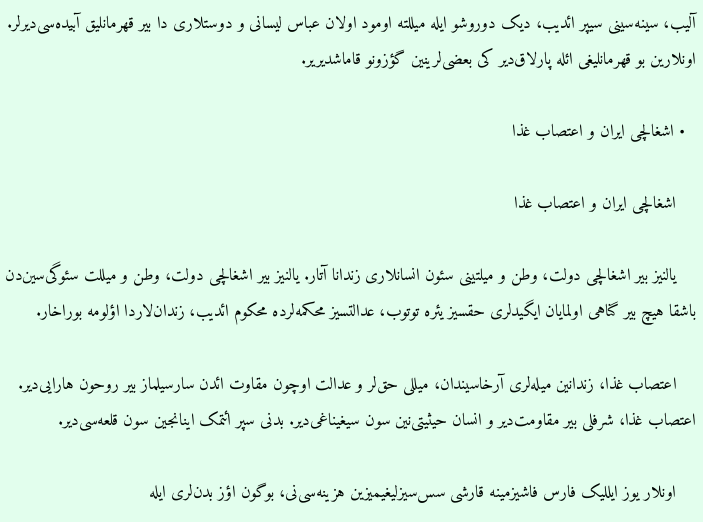آلیب، سینه‌سینی سیپر ائدیب، دیک دوروشو ایله میللته اومود اولان عباس لیسانی و دوستلاری دا بیر قهرمانلیق آبیده‌سی‌دیرلر. اونلارین بو قهرمانلیغی ائله پارلاق‌دیر کی بعضی‌لرینین گؤزونو قاماشدیریر.

  • اشغالچی ایران و اعتصاب غذا

    اشغالچی ایران و اعتصاب غذا

    یالنیز بیر اشغالچی دولت، وطن و میلتینی سئون انسانلاری زندانا آتار. یالنیز بیر اشغالچی دولت، وطن و میللت سئوگی‌سین‌دن باشقا هیچ بیر گناهی اولمایان ایگیدلری حقسیز یئره توتوب، عدالتسیز محکمه‌لر‌ده محکوم ائدیب، زندان‌لاردا اؤلومه بوراخار.

    اعتصاب غذا، زندانین میله‌لری آرخاسیندان، میللی حق‌لر و عدالت اوچون مقاوت ائدن سارسیلماز بیر روحون هارایی‌دیر. اعتصاب غذا، شرفلی بیر مقاومت‌دیر و انسان حیثیتی‌نین سون سیغیناغی‌دیر. بدنی سپر ائتمک اینانجین سون قلعه‌سی‌دیر.

    اونلار یوز ایللیک فارس فاشیزمینه قارشی سس‌سیزلیغیمیزین هزینه‌سی‌نی، بوگون اؤز بدن‌لری ایله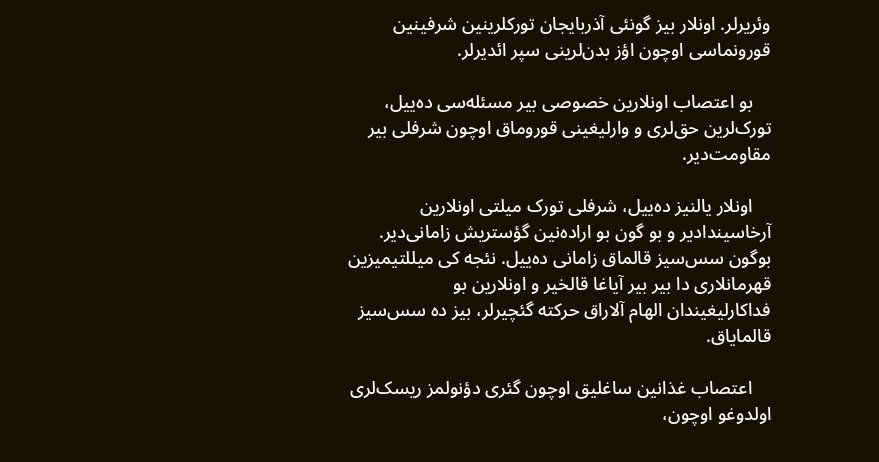وئریرلر. اونلار بیز گونئی آذربایجان تورکلرینین شرفینین قورونماسی اوچون اؤز بدن‌لرینی سپر ائدیرلر.

    بو اعتصاب اونلارین خصوصی بیر مسئله‌سی ده‌ییل، تورک‌لرین حق‌لری و وارلیغینی قوروماق اوچون شرفلی بیر مقاومت‌دیر.

    اونلار یالنیز ده‌ییل، شرفلی تورک میلتی اونلارین آرخاسیندادیر و بو گون بو اراده‌نین گؤستریش زامانی‌دیر. بوگون سس‌سیز قالماق زامانی ده‌ییل. نئجه کی میللتیمیزین قهرمانلاری دا بیر بیر آیاغا قالخیر و اونلارین بو فداکارلیغیندان الهام آلاراق حرکته گئچیرلر، بیز ده سس‌سیز قالمایاق.

    اعتصاب غذانین ساغلیق اوچون گئری دؤنولمز ریسک‌لری اولدوغو اوچون،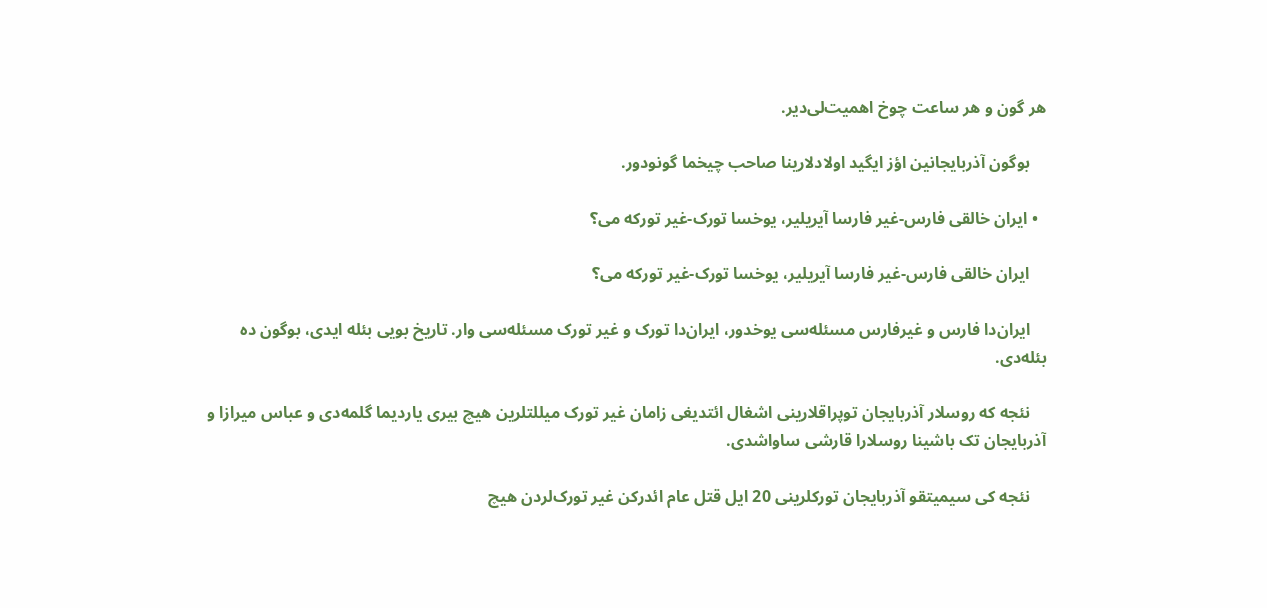هر گون و هر ساعت چوخ اهمیت‌لی‌دیر.

    بوگون آذربایجانین اؤز ایگید اولادلارینا صاحب چیخما گونودور.

  • ایران خالقی فارس-غیر فارسا آیریلیر، یوخسا تورک-غیر تورکه می؟

    ایران خالقی فارس-غیر فارسا آیریلیر، یوخسا تورک-غیر تورکه می؟

    ایران‌دا فارس و غیرفارس مسئله‌سی یوخدور، ایران‌دا تورک و غیر تورک مسئله‌سی وار. تاریخ بویی بئله ایدی، بوگون ده بئله‌دی.

    نئجه که روسلار آذربایجان توپراقلارینی اشغال ائتدیغی زامان غیر تورک میللتلرین هیچ بیری یاردیما گلمه‌دی و عباس میرازا و آذربایجان تک باشینا روسلارا قارشی ساواشدی.

    نئجه کی سیمیتقو آذربایجان تورکلرینی 20 ایل قتل عام ائدرکن غیر تورک‌لردن هیچ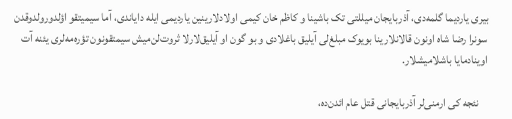بیری یاردیما گلمه‌دی، آذربایجان میللتی تک باشینا و کاظم خان کیمی اولادلارینین یاردیمی ایله دایاندی، آما سیمیتقو اؤلدورولدوقدن سونرا رضا شاه اونون قالانلارینا بویوک مبلغ‌لی آیلیق باغلادی و بو گون او آیلیق‌لارلا ثروت‌لن‌میش سیمتقونون تؤره‌مه‌لری یئنه آت اوینادمایا باشلامیشلار.

    نئجه کی ارمنی‌لر آذربایجانی قتل عام ائدن‌ده،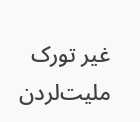غیر تورک ملیت‌لردن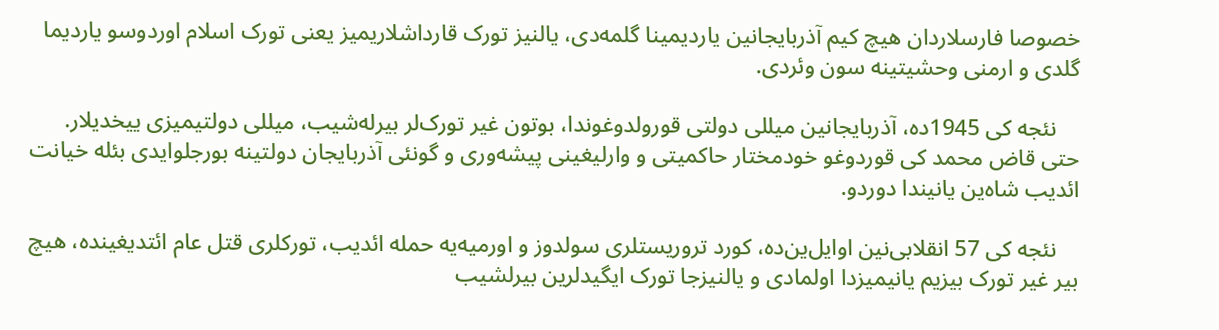خصوصا فارسلاردان هیچ کیم آذربایجانین یاردیمینا گلمه‌دی، یالنیز تورک قارداشلاریمیز یعنی تورک اسلام اوردوسو یاردیما گلدی و ارمنی وحشیتینه سون وئردی.

    نئجه کی 1945ده، آذربایجانین میللی دولتی قورولدوغوندا، بوتون غیر تورک‌لر بیرله‌شیب، میللی دولتیمیزی ییخدیلار. حتی قاض محمد کی قوردوغو خودمختار حاکمیتی و وارلیغینی پیشه‌وری و گونئی آذربایجان دولتینه بورجلوایدی بئله خیانت ائدیب شاه‌ین یانیندا دوردو.

    نئجه کی 57 انقلابی‌نین اوایل‌ین‌ده، کورد تروریستلری سولدوز و اورمیه‌یه حمله ائدیب، تورکلری قتل عام ائتدیغینده، هیچ بیر غیر تورک بیزیم یانیمیزدا اولمادی و یالنیزجا تورک ایگیدلرین بیرلشیب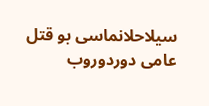سیلاحلانماسی بو قتل عامی دوردوروب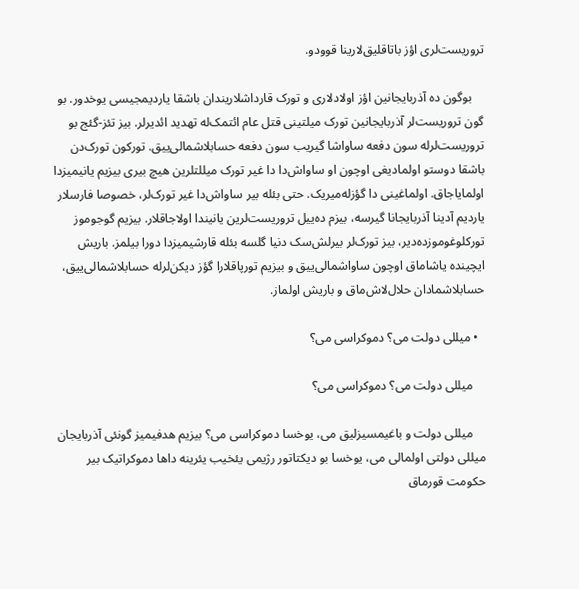تروریست‌لری اؤز باتاقلیق‌لارینا قوودو.

    بوگون ده آذربایجانین اؤز اولادلاری و تورک قارداشلاریندان باشقا یاردیمجیسی یوخدور. بو گون تروریست‌لر آذربایجانین تورک میلتینی قتل عام ائتمک‌له تهدید ائدیرلر. بیز تئز-گئج بو تروریست‌لرله سون دفعه ساواشا گیریب سون دفعه حسابلاشمالی‌ییق. تورکون تورک‌دن باشقا دوستو اولمادیغی اوچون او ساواش‌دا دا غیر تورک میللتلرین هیچ بیری بیزیم یانیمیزدا اولمایاجاق. اولماغینی دا گؤزله‌میریک. حتی بئله بیر ساواش‌دا غیر تورک‌لر، خصوصا فارسلار یاردیم آدینا آذربایجانا گیرسه، بیزم ده‌ییل تروریست‌لرین یانیندا اولاجاقلار. بیزیم گوجوموز تورکلوغوموزده‌دیر، بیز تورک‌لر بیرلش‌سک دنیا گلسه بئله قارشیمیزدا دورا بیلمز. باریش ایچینده یاشاماق اوچون ساواشمالی‌ییق و بیزیم تورپاقلارا گؤز دیکن‌لرله حسابلاشمالی‌ییق، حسابلاشمادان حلال‌لاش‌ماق و باریش اولماز.

  • میللی دولت می؟ دموکراسی می؟

    میللی دولت می؟ دموکراسی می؟

    میللی دولت و باغیمسیزلیق می، یوخسا دموکراسی می؟ بیزیم هدفیمیز گونئی آذربایجان میللی دولتی اولمالی‌ می، یوخسا بو دیکتاتور رژیمی یئخیب یئرینه داها دموکراتیک بیر حکومت قورماق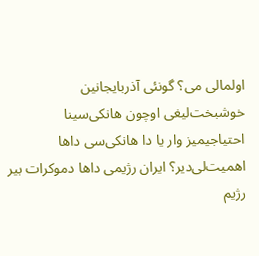اولمالی می؟ گونئی آذربایجانین خوشبخت‌لیغی اوچون هانکی‌سینا احتیاجیمیز وار یا دا هانکی‌سی داها اهمیت‌لی‌دیر؟ ایران رژیمی داها دموکرات بیر رژیم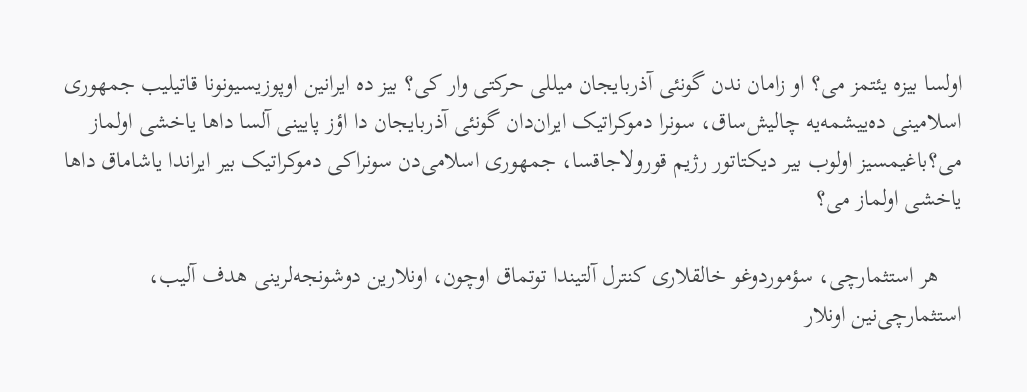اولسا بیزه یئتمز می؟ او زامان ندن گونئی آذربایجان میللی حرکتی وار کی؟ بیز ده ایرانین اوپوزیسیونونا قاتیلیب جمهوری اسلامینی ده‌ییشمه‌یه چالیش‌ساق، سونرا دموکراتیک ایران‌دان گونئی آذربایجان دا اؤز پایینی آلسا داها یاخشی اولماز می؟باغیمسیز اولوب بیر دیکتاتور رژیم قورولاجاقسا، جمهوری اسلامی‌دن سونراکی دموکراتیک بیر ایراندا یاشاماق داها یاخشی اولماز می؟

    هر استثمارچی، سؤموردوغو خالقلاری کنترل آلتیندا توتماق اوچون، اونلارین دوشونجه‌لرینی هدف آلیب، استثمارچی‌نین اونلار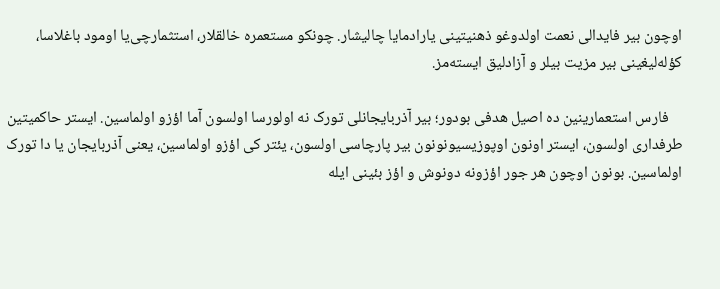اوچون بیر فایدالی نعمت اولدوغو ذهنیتینی یارادمایا چالیشار. چونکو مستعمره خالقلار، استثمارچی‌‌یا اومود باغلاسا، کؤله‌لیغینی بیر مزیت بیلر و آزادلیق ایسته‌مز.

    فارس استعمارینین ده اصیل هدفی بودور؛ بیر آذربایجانلی تورک نه اولورسا اولسون آما اؤزو اولماسین. ایستر حاکمیتین طرفداری اولسون، ایستر اونون اوپوزیسیونونون بیر پارچاسی اولسون، یئتر کی اؤزو اولماسین، یعنی آذربایجان یا دا تورک اولماسین. بونون اوچون هر جور اؤزونه دونوش و اؤز بئینی ایله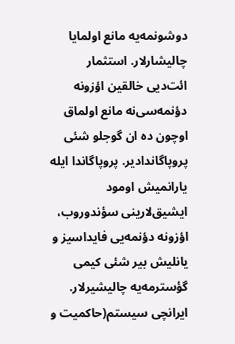دوشونمه‌یه مانع اولمایا چالیشارلار. استثمار ائت‌دیی خالقین اؤزونه دؤنمه‌سی‌نه مانع اولماق اوچون ده ان گوجلو شئی پروپاگاندادیر. پروپاگاندا ایله یارانمیش اومود ایشیق‌لارینی سؤندوروب، اؤزونه دؤنمه‌یی فایداسیز و یانلیش بیر شئی کیمی گؤسترمه‌یه چالیشیرلار. ایرانچی سیستم(حاکمیت و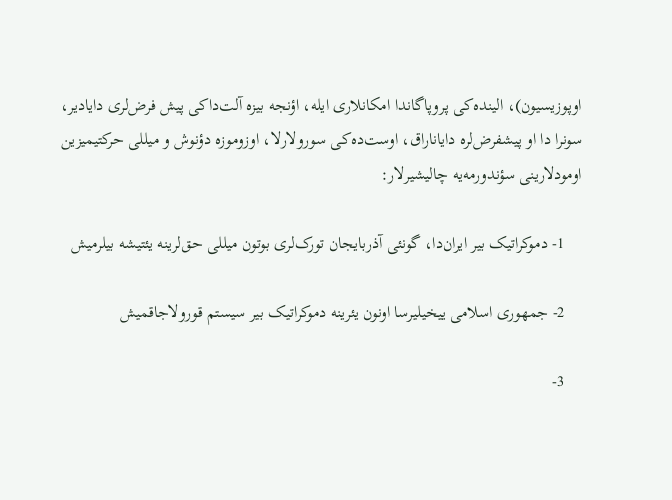اوپوزیسیون)، الینده‌کی پروپاگاندا امکانلاری ایله، اؤنجه بیزه آلت‌داکی پیش فرض‌لری دایادیر، سونرا دا او پیشفرض‌لره دایاناراق، اوست‌ده‌کی سورولارلا، اوزوموزه دؤنوش و میللی حرکتیمیزین اومودلارینی سؤندورمه‌یه چالیشیرلار:

    1- دموکراتیک بیر ایران‌دا، گونئی آذربایجان تورک‌لری بوتون میللی حق‌لرینه یئتیشه بیلرمیش

    2- جمهوری اسلامی ییخیلیرسا اونون یئرینه دموکراتیک بیر سیستم قورولاجاقمیش

    3-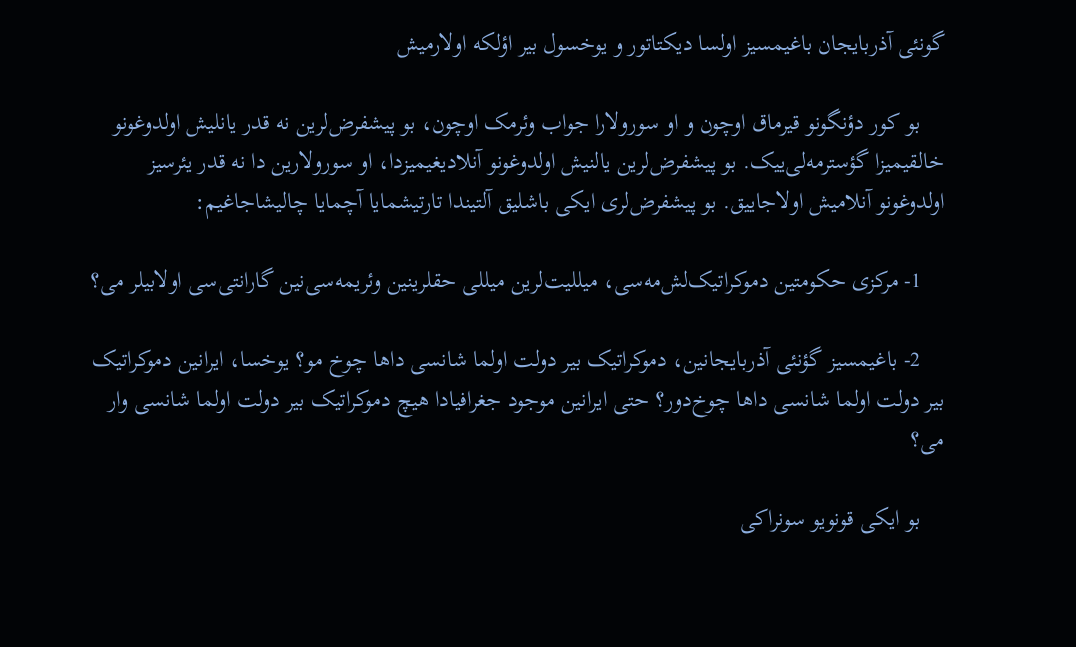گونئی آذربایجان باغیمسیز اولسا دیکتاتور و یوخسول بیر اؤلکه اولارمیش

    بو کور دؤنگونو قیرماق اوچون و او سورولارا جواب وئرمک اوچون، بو پیشفرض‌لرین نه قدر یانلیش اولدوغونو خالقیمیزا گؤسترمه‌لی‌ییک. بو پیشفرض‌لرین یالنیش اولدوغونو آنلادیغیمیزدا، او سورولارین دا نه قدر یئرسیز اولدوغونو آنلامیش اولاجاییق. بو پیشفرض‌لری ایکی باشلیق آلتیندا تارتیشمایا آچمایا چالیشاجاغیم:

    1- مرکزی حکومتین دموکراتیک‌لش‌مه‌سی، میللیت‌لرین میللی حقلرینین وئریمه‌سی‌نین گارانتی‌سی اولابیلر می؟

    2- باغیمسیز گؤنئی آذربایجانین، دموکراتیک بیر دولت اولما شانسی داها چوخ مو؟ یوخسا، ایرانین دموکراتیک بیر دولت اولما شانسی داها چوخ‌دور؟ حتی ایرانین موجود جغرافیادا هیچ دموکراتیک بیر دولت اولما شانسی وار می؟

    بو ایکی قونویو سونراکی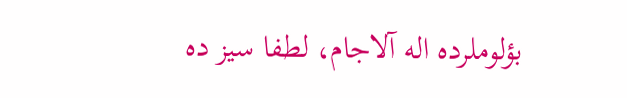بؤلوملرده اله آلاجام، لطفا سیز ده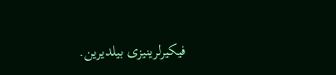فیکیرلرینیزی بیلدیرین.